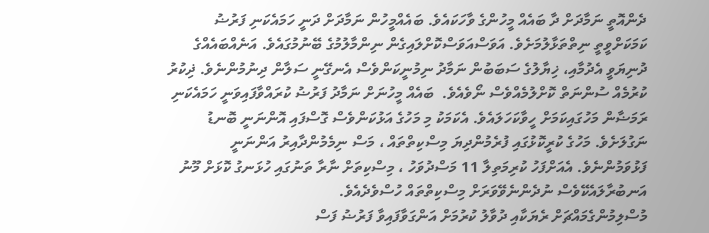ދެންއޮތީ ނަމާދަށް ދާ ބައެއް މީހުންގެ ވާހަކައެވެ. ބައެއްމީހުން ނަމާދަށް ދަނީ ހަމައެކަނި ފަރުޟު ކަމަކަށްވީތީ ނިތްތަޅާލުމަށެވެ. އަވަސްއަވަސްކޮށްލައިގެން ނިންމާލުމުގެ ބޭނުމުގައެވެ. އަނެއްބައެއްގެ ދުނިޔަވީ އެދުމާއި، ޚިޔާލުގެ ސަބަބުން ނަމާދު ނިމުނީކަންވެސް އެނގޭނީ ސަލާން ދިނުމުންނެވެ. ޛިކުރު ކުރުމެއް ސުންނަތް ކޮށްލުމެއްވެސް ނޯވެއެވެ.  ބައެއް މީހުނަށް ނަމާދު ފަރުޟު ކުރައްވާފައިވަނީ ހަމައެކަނި ރަމަޟާން މަހުގައިކަމަށް ހީވާކަހަލައެވެ. އެކަމަކު މި މަހުގެ އަޅުކަންވެސް ގޮސްފައި އޮންނަނީ ބޮނޑު ނަގުލަށެވެ. މަހުގެ ކުރީކޮޅުގައި ފުރެމުންދިޔަ މިސްކިތްތައް ، މަސް ނިމެމުންދާއިރު އަންނަނީ ފަޅުވަމުންނެވެ. އެއަށްފަހު ކުރިމަތިލާ 11 މަސްދުވަހު ، މިސްކިތަށް ނާރާ ތަނުގައި ހުޅަނގު ކޮޅަށް މޫނު އަނބުރާލައެކޭވެސް ނުދެންނެވޭވަރަށް މިސްކިތްތައް ހުސްވެދެއެވެ.
މުސްލިމުންގެމައްޗަށް ރެޔަކާއި ދުވާލު ކުރުމަށް އަންގަވާފައިވާ ފަރުޟު ފަސް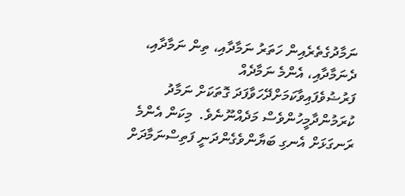ނަމާދުގެތެރެއިން ހަތަރު ނަމާދާއި، ތިން ނަމާދާއި، ދެނަމާދާއި، އެންމެ ނަމާދެއް ފަރުޟުވެފައިވާކަމަށްދޭހަވާފަދަ ގޮތަކަށް ނަމާދު ކުރަމުންދާމީހުންވެސް މަދެއްނޫނެވެ.  މިކަން އެންމެ ރަނގަޅަށް އެނގި ބަޔާންވެގެންދަނީ ފަތިސްނަމާދަށް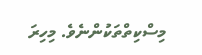މިސްކިތްތަކުންނެވެ. މިހިރަ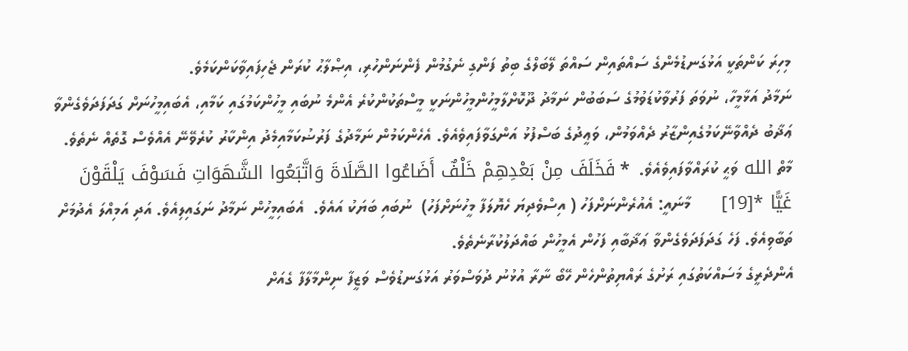މިހިރަ ކަންތަކީ އަޅުގަނޑުމެންގެ ސައްތައިން ސައްތަ ލޭބަލްގެ ބިތު ފަންގި ނެގުމުން ފެންނަންހުރި، އިޞްލާޙު ކުރަން ޖެހިފައިވާކަންކަމެވެ.
ނަމާދު އަޅާމީހާ، ނުވަތަ ފަރުވާކުޑަވުމުގެ ސަބަބުން ނަމާދު ދޫކޮށްލާމީހުންމީހުންނަކީ މީސްތަކުންކުރެ އެންމެ ނުބައި މީހުންކަމުގައި ކަމާއި، އެބައިމީހުނަށް ގަދަފަދަވެގެންވާ ޢަޛާބު ދެއްވާނޭކަމުގެއިންޒާރު ދެއްވަމުން، ވަޢީދުގެ ބަސްފުޅު އަންގަވާފައިވެއެވެ. އެހެންކަމުން ނަމާދުގެ ފަރުޟުކަމާއިމެދު އިންކާރު ކުރެވޭނޭ އެއްވެސް ގޮތެއް ނެތެވެ. މާތް الله ވަޙީ ކުރައްވާފައިވެއެވެ.  * فَخَلَفَ مِنْ بَعْدِهِمْ خَلْفٌ أَضَاعُوا الصَّلَاةَ وَاتَّبَعُوا الشَّهَوَاتِ فَسَوْفَ يَلْقَوْنَ غَيًّا *[19]     މާނައީ: އެއުރެންނަށްފަހު ( އިސްވެދިޔަ ހެޔޮލަފާ މީހުނަށްފަހު)  ނުބައި ބަޔަކު އައެވެ.  އެބައިމީހުން ނަމާދު ނަގައިލިއެވެ. އަދި އަމިއްލަ އެދުމަށް ތަބާވިއެވެ. ފަހެ ގަދަފަދަވެގެންވާ ޢަޛާބާއި ފަހުން އެމީހުން ބައްދަލުކުރާނެތެވެ.
އެންދެރީގެ މަސައްކަތުގައި ރަށުގެ ރައްޔިތުންހެން ހޭބޯ ނާރާ އުޅުނު ދުވަސްވަރު އަޅުގަނޑުވެސް ވަޒީފާ ނިންމާލާފާ ގެއަށް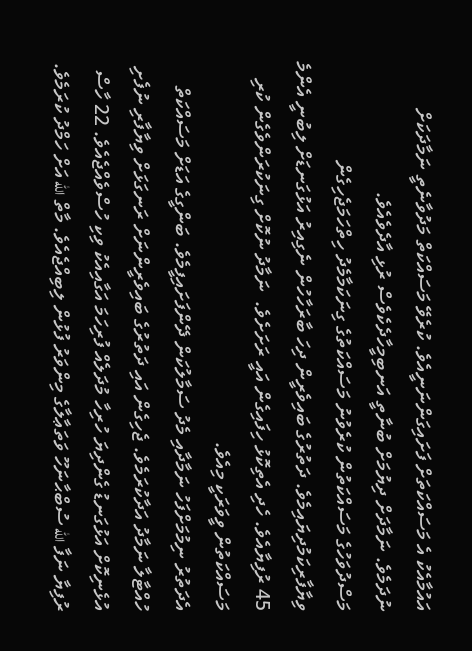އައުމާއެކު އެ މަސައްކަތަށް ފަށައިގަންނަނީއެވެ. ކުރެވޭ މަސައްކަތް މަދުވާނެތީ ނަމާދަކަށް ނުދަމެވެ. ނަމާދަށް ދިޔުމަށް ބުނާތީ އަނބިމީހާދެކެވެސް ރުޅި އާދެވެއެވެ.
މަސްދުވަހުގެ މަސައްކަތުން ކުރެވުނު މަސައްކަތުގެ ގިނަކަމާމެދު ހިތްހަމަޖެހިގެން ވިޔާފާރިކަމުދިޔައިމެވެ. ދަތުރުގެ ބައިވެރީން ދިހަ ބާރަހާހުން ނެގިއިރު އަޅުގަނޑަށް ލިބުނީ އެންމެ 45 ރުފިޔާއެވެ. ހެދި އެތިކޮޅު ހިފައިގެން އައީ ރަށަށެވެ.  ނަމާދު ނުކޮށް ގިނަކުރަންވެގެން ކުރި މަސައްކަތުން ވީވަރަކީ މިއެވެ.
އެދަތުރު ނިމުމަށްފަހު ނަމާދާއި މެދު ސަމާލުކަން ދޭންފަށައިފީމެވެ. ބަންގީގެ އަޑަށް މަސައްކަތް ހުއްޓާލާ ނަމާދު އަދާކުރަމެވެ. ޖެހިގެން އައި ދަތުރުގެ ބައިވެރީންނަށް ރަނގަޅަށް ވިޔާފާރި ނުފެށި އުޅެނިކޮށް އަޅުގަނޑު ގެންދިޔަ ހުރިހާ މުދަލެއް ފުރިހަމަ އަގާއިއެކު ވިކި ހުސްވެއްޖެއެވެ. 22 ހާސް ރުފިޔާ ނަފާ الله ސުބްޙާނަހޫ ވަތަޢާލާގެ މިންވަރު ފުޅުން ލިބިއްޖެއެވެ. މާތް الله އަށް ހަމްދު ކުރަމެވެ.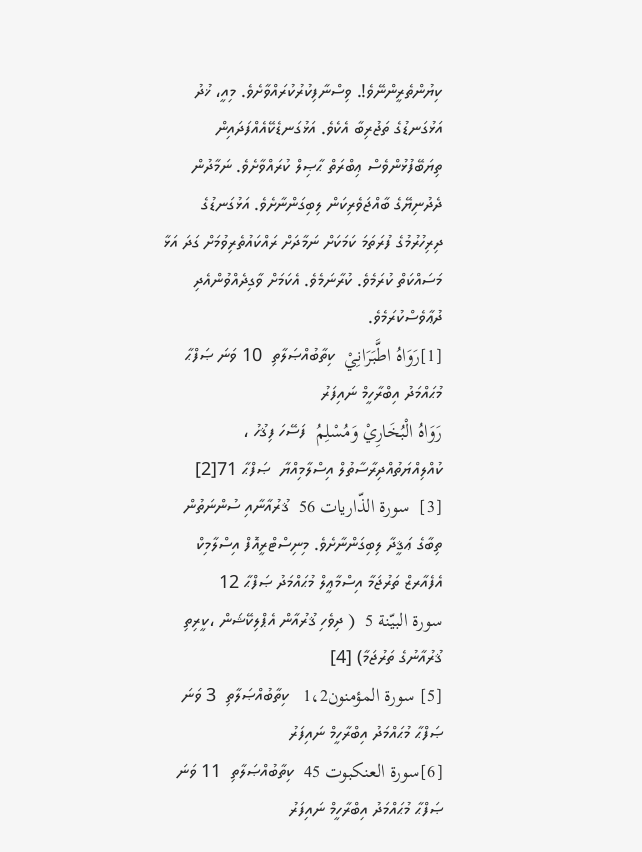ކިޔުންތެރީންނޭވެ!. ވިސްނާފިކުރުކުރައްވާށެވެ. މިއީ، ޚުދު އަޅުގަނޑުގެ ތަޖުރިބާ އެކެވެ. އަޅުގަނޑެކޭއެއްފަދައިން ތިޔަބޭފުޅުންވެސް ޢިބްރަތް ޙާޞިލް ކުރައްވާށެވެ. ނަމާދުން ދެދުނިޔޭގެ ބާއްޖަވެރިކަން ލިބިގަންނާށެވެ. އަޅުގަނޑުގެ ދިރިހުރުމުގެ ފުރަތަމަ ކަމަކަށް ނަމާދަށް ރައްކައުތެރިވުމަށް ގަދަ އަޅާ މަސައްކަތް ކުރަމެވެ. ކުރާނަމެވެ. އެކަމަށް ވާގިދެއްވުންއެދި ދުޢާވެސްކުރަމެވެ.
[1]رَوَاهُ اطَّبَرَانِيْ  ކިތާބުއްޞަލާތި  10 ވަނަ ޞަފްޙާ މުޙައްމަދު އިބްރާހީމް ނައިފަރު
رَوَاهُ الْبُخَارِيْ وَمُسْلِمُ  ފަސޭހަ ފިޤުހު ، ކުއްލިއްޔަތުއްދިރާސާތުލް އިސްލާމިއްޔާ  ޞަފްޙާ 71[2]
[3]  سورة الذّاريات 56  ޤުރުއާނާއި ސުންނަތުން ތިބާގެ ޢަޤީދާ ލިބިގަންނާށެވެ. މިނިސްޓްރީއޮފް އިސްލާމިކް އެފެއާރޒް ތަރުޖަމާ އިސްމާޢީލް މުޙައްމަދު ޞަފްޙާ 12
سورة البيّنة 5  ( ދިވެހި ޤުރުއާން އެޕްލިކޭޝަން ،ކީރިތި ޤުރުއާނުގެ ތަރުޖަމާ) [4]
[5] سورة المؤمنون1،2   ކިތާބުއްޞަލާތި  3 ވަނަ ޞަފްޙާ މުޙައްމަދު އިބްރާހީމް ނައިފަރު
[6]سورة العنكبوت 45  ކިތާބުއްޞަލާތި  11 ވަނަ ޞަފްޙާ މުޙައްމަދު އިބްރާހީމް ނައިފަރު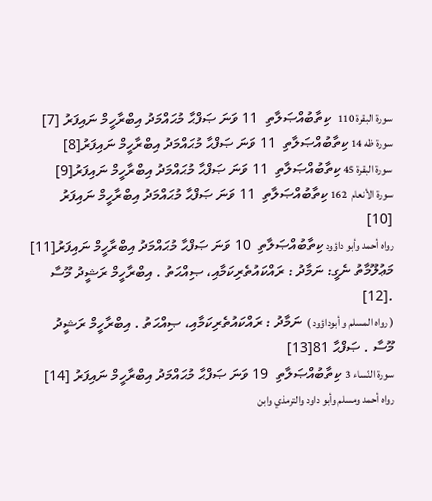سورة البقرة 110   ކިތާބުއްޞަލާތި  11 ވަނަ ޞަފްޙާ މުޙައްމަދު އިބްރާހީމް ނައިފަރު [7]
سورة ظه 14 ކިތާބުއްޞަލާތި  11 ވަނަ ޞަފްޙާ މުޙައްމަދު އިބްރާހީމް ނައިފަރު[8]
سورة البقرة 45 ކިތާބުއްޞަލާތި  11 ވަނަ ޞަފްޙާ މުޙައްމަދު އިބްރާހީމް ނައިފަރު[9]
سورة الأنعام  162 ކިތާބުއްޞަލާތި  11 ވަނަ ޞަފްޙާ މުޙައްމަދު އިބްރާހީމް ނައިފަރު [10]
رواه أحمد وأبو داؤود ކިތާބުއްޞަލާތި  10 ވަނަ ޞަފްޙާ މުޙައްމަދު އިބްރާހީމް ނައިފަރު[11]
މަޢުލޫމާތު ނެގީ: ނަމާދު : ރައްކައުތެރިކަމާއި، ޞިއްޙަތު . އިބްރާހީމް ރަޝީދު މޫސާ .[12]
( رواه المسلم و أبوداؤود )  ނަމާދު : ރައްކައުތެރިކަމާއި، ޞިއްޙަތު . އިބްރާހީމް ރަޝީދު މޫސާ . ޞަފްޙާ 81[13]
سورة النّساء 3  ކިތާބުއްޞަލާތި  19 ވަނަ ޞަފްޙާ މުޙައްމަދު އިބްރާހީމް ނައިފަރު [14]
رواه أحمد ومسلم وأبو داود والترمذي وابن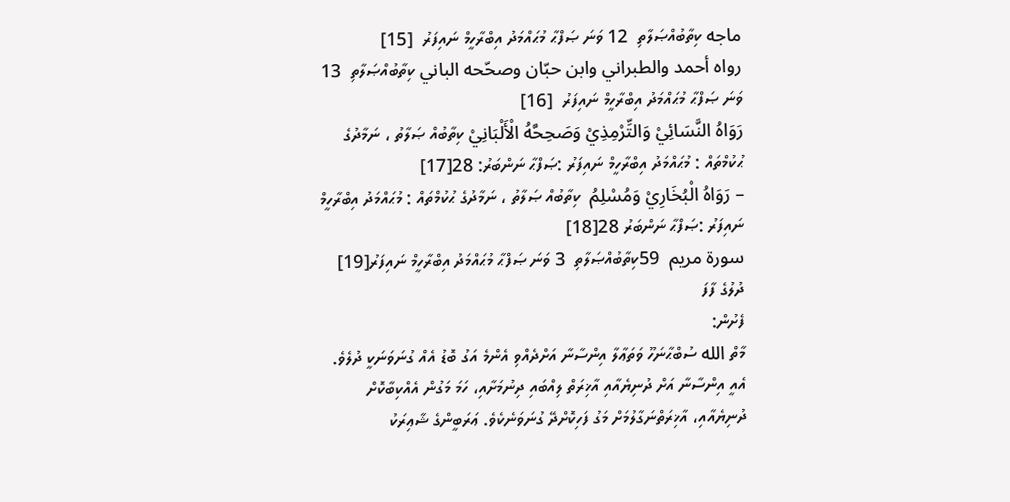ماجه ކިތާބުއްޞަލާތި  12 ވަނަ ޞަފްޙާ މުޙައްމަދު އިބްރާހީމް ނައިފަރު  [15]
رواه أحمد والطبراني وابن حبّان وصحّحه الباني ކިތާބުއްޞަލާތި  13 ވަނަ ޞަފްޙާ މުޙައްމަދު އިބްރާހީމް ނައިފަރު  [16]
رَوَاهُ النَّسَائِيْ وَالتِّرْمِذِيْ وَصَحِحَّهُ الْأَلْبَانِيْ ކިތާބުއް ޞަލާތު ، ނަމާދުގެ ޙުކުމްތައް : މުޙައްމަދު އިބްރާހީމް ނައިފަރު :ޞަފްޙާ ނަންބަރު: 28[17]
– رَوَاهُ الْبُخَارِيْ وَمُسْلِمُ  ކިތާބުއް ޞަލާތު ، ނަމާދުގެ ޙުކުމްތައް : މުޙައްމަދު އިބްރާހީމް ނައިފަރު :ޞަފްޙާ ނަންބަރު 28[18]
سورة مريم  59ކިތާބުއްޞަލާތި  3 ވަނަ ޞަފްޙާ މުޙައްމަދު އިބްރާހީމް ނައިފަރު[19]
ދުލުގެ ފާފަ
ފެށުން:
މާތް الله ސުބްޙާނަހޫ ވަތަޢާލާ އިންސާނާ އަށްދެއްވި އެންމެ އަގު ބޮޑު އެއް ގުނަވަނަކީ ދުލެވެ. އެއީ އިންސާނާ އަށް ދުނިޔެއާއި އާޚިރަތް ލިއްބައި ދިނުމަށާއި، ހަމަ މަގުން އެއްކިބާކޮށް ދުނިޔެއާއި، އާޚިރަތްނަގާލުމަށް މަގު ފަހިކޮށްދޭ ގުނަވަނެކެވެ. ޢަރަބީންގެ ޝާޢިރަކު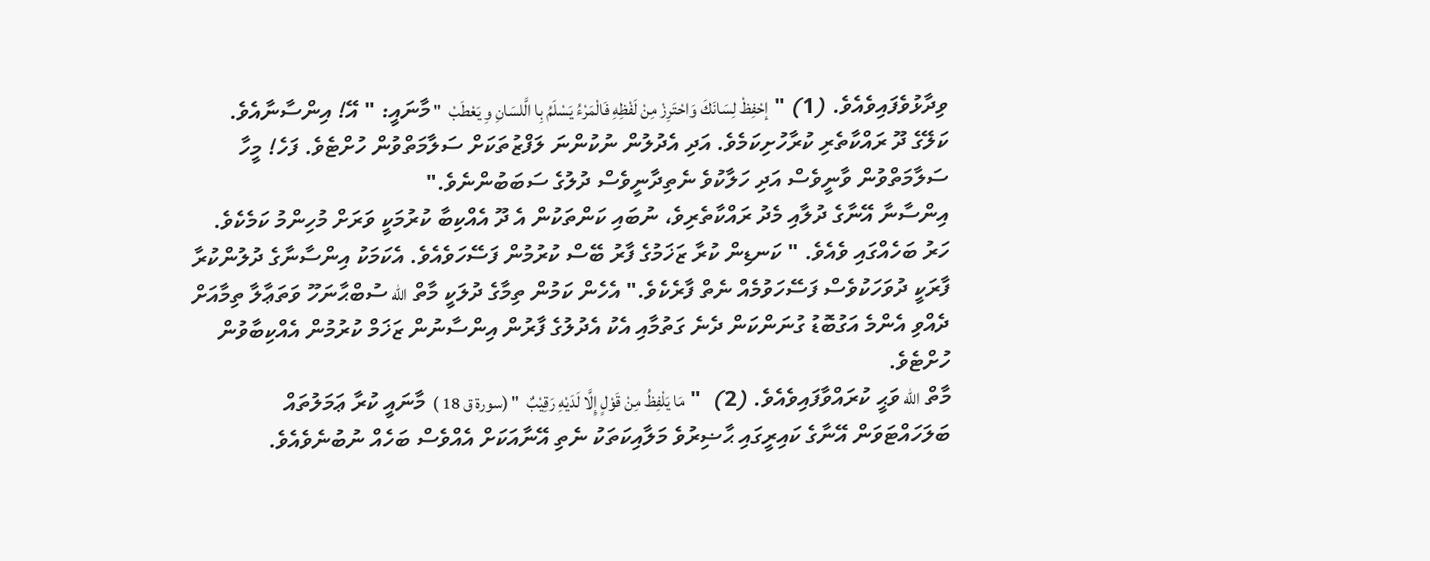ވިދާޅުވެފައިވެއެވެ. (1) " إحْفِظْ لِسَانَكَ وَاحْتَرِزْ مِنْ لَفْظِهِ فَالْمَرْءُ يَسْلَمُ بِا الَّلسَانِ وِ يَعْطَبْ  " މާނައީ: " އޭ! އިންސާނާއެވެ. ކަލޭގެ ދޫ ރައްކާތެރި ކުރާހުށިކަމެވެ. އަދި އެދުލުން ނުކުންނަ ލަފްޒުތަކަށް ސަލާމަތްވުން ހުށްޓެވެ. ފަހެ! މީހާ ސަލާމަތްވުން ވާނީވެސް އަދި ހަލާކުވެ ނެތިދާނީވެސް ދުލުގެ ސަބަބުންނެވެ."
އިންސާނާ އޭނާގެ ދުލާއި މެދު ރައްކާތެރިވެ، ނުބައި ކަންތަކުން އެ ދޫ އެއްކިބާ ކުރުމަކީ ވަރަށް މުހިންމު ކަމެކެވެ. ހަރު ބަހެއްގައި ވެއެވެ. " ކަނޑިން ކުރާ ޒަޚަމުގެ ފާރު ބޭސް ކުރުމުން ފަސޭހަވެއެވެ. އެކަމަކު އިންސާނާގެ ދުލުންކުރާ ފާރަކީ ދުވަހަކުވެސް ފަސޭހަވުމެއް ނެތް ފާރެކެވެ." އެހެން ކަމުން ތިމާގެ ދުލަކީ މާތް الله ސުބްޙާނަހޫ ވަތަޢާލާ ތިމާއަށް ދެއްވި އެންމެ އަގުބޮޑު ގުނަންކަން ދެނެ ގަތުމާއި އެކު އެދުލުގެ ފާރުން އިންސާނުން ޒަޚަމް ކުރުމުން އެއްކިބާވުން ހުށްޓެވެ.
މާތް الله ވަޙީ ކުރައްވާފައިވެއެވެ. (2)  " مَا يَلْفِظُ مِنْ قَوْلٍ إِلَّا لَدَيْهِ رَقِيْبٌ  " (سورة ق 18 )  މާނައީ ކުރާ ޢަމަލުތައް ބަލަހައްޓަވަން އޭނާގެ ކައިރީގައި ޙާޟިރުވެ މަލާއިކަތަކު ނެތި އޭނާއަކަށް އެއްވެސް ބަހެއް ނުބުނެވެއެވެ.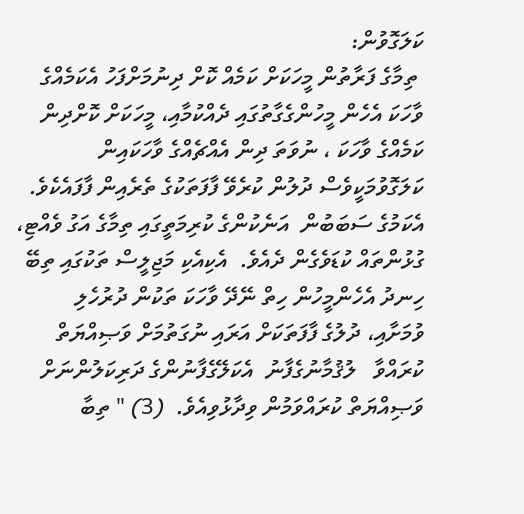ކަލަގޮވުން:
 ތިމާގެ ފަރާތުން މީހަކަށް ކަމެއް ކޮށް ދިނުމަށްފަހު އެކަމެއްގެ ވާހަކަ އެހެން މީހުންގެގާތުގައި ދެއްކުމާއި، މީހަކަށް ކޮށްދިން ކަމެއްގެ ވާހަކަ ، ނުވަތަ ދިން އެއްޗެއްގެ ވާހަކައިން ކަލަގޮވުމަކީވެސް ދުލުން ކުރެވޭ ފާފަތަކުގެ ތެރެއިން ފާފައެކެވެ. އެކަމުގެ ސަބަބުން  އަނެކުންގެ ކުރިމަތީގައި ތިމާގެ އަގު ވެއްޓި، ގުޅުންތައް ކުޑަވެގެން ދެއެވެ.  އެކިއެކި މަޖިލީސް ތަކުގައި ތިބޭ ހިނދު އެހެންމީހުން ހިތް ނޭދޭ ވާހަކަ ތަކުން ދުރުހެލި ވުމަށާއި، ދުލުގެ ފާފަތަކަށް އަރައި ނުގަތުމަށް ވަޞިއްޔަތް ކުރައްވާ   ލުޤުމާނުގެފާނު  އެކަލޭގެފާނުންގެ ދަރިކަލުންނަށް ވަޞިއްޔަތް ކުރައްވަމުން ވިދާޅުވިއެވެ.  (3) " ތިބާ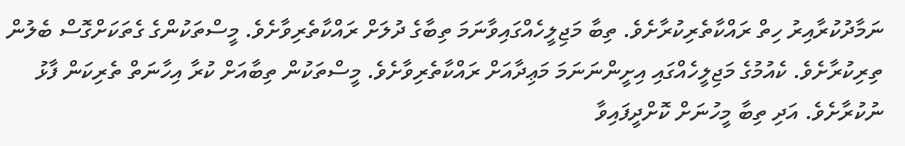ނަމާދުކުރާއިރު ހިތް ރައްކާތެރިކުރާށެވެ. ތިބާ މަޖިލީހެއްގައިވާނަމަ ތިބާގެ ދުލަށް ރައްކާތެރިވާށެވެ. މީސްތަކުންގެ ގެތަކަށްގޮސް ބެލުން ތިރިކުރާށެވެ. ކެއުމުގެ މަޖިލީހެއްގައި އިށީންނަނަމަ މަޢިދާއަށް ރައްކާތެރިވާށެވެ. މީސްތަކުން ތިބާއަށް ކުރާ އިހާނަތް ތެރިކަން ފާޅު ނުކުރާށެވެ. އަދި ތިބާ މީހުނަށް ކޮށްދީފައިވާ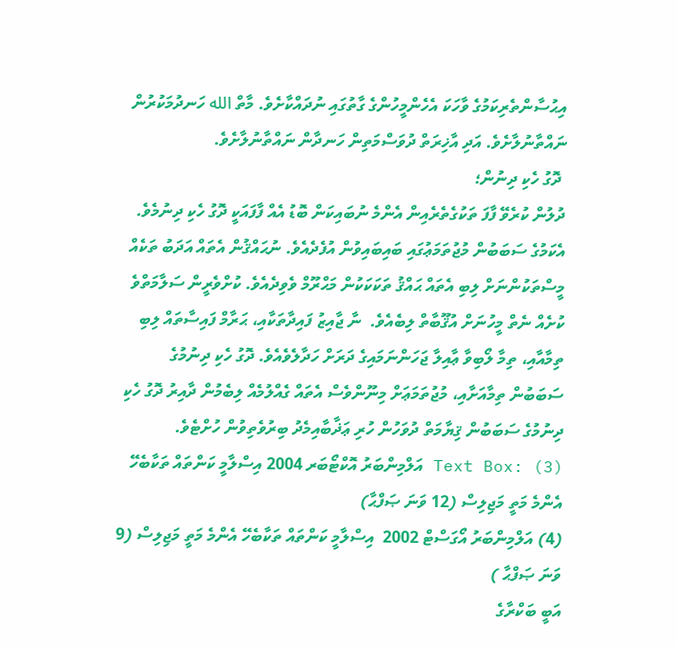އިޙުސާންތެރިކަމުގެ ވާހަކަ އެހެންމީހުންގެ ގާތުގައި ނުދައްކާށެވެ. މާތް الله ހަނދުމަކުރުން ނައްތާނުލާށެވެ. އަދި އާޚިރަތް ދުވަސްމަތިން ހަނދާން ނައްތާނުލާށެވެ.
 ދޮގު ހެކި ދިނުން؛
ދުލުން ކުރެވޭ ފާފަ ތަކުގެތެރެއިން އެންމެ ނުބައިކަން ބޮޑު އެއް ފާފައަކީ ދޮގު ހެކި ދިނުމެވެ. އެކަމުގެ ސަބަބުން މުޖުތަމަޢުގައި ބައިބައިވުން އުފެދެއެވެ. ނުޙައްޤުން އެތައް އަދަބު ތަކެއް މީސްތަކުންނަށް ލިބި އެތައް ޙައްޤު ތަކަކަކުން މަޙްރޫމް ވެވިދެއެވެ. ކުށްވެރީން ސަލާމަތްވެ ކުށެއް ނެތް މީހުނަށް އުޤޫބާތް ލިބެއެވެ.  ނާ ޖާއިޒު ފައިދާތަކާއި، ޙަރާމް ފައިސާތައް ލިބި ތިމާއާއި، ތިމާ ލޯބިވާ ޢާއިލާ ޖަހަންނަމައިގެ ދަރަށް ހަދާލެވެއެވެ. ދޮގު ހެކި ދިނުމުގެ ސަބަބުން ތިމާއަށާއި، މުޖުތަމަޢަށް މިނޫންވެސް އެތައް ގެއްލުމެއް ލިބެމުން ދާއިރު ދޮގު ހެކި ދިނުމުގެ ސަބަބުން ޤިޔާމަތް ދުވަހުން ހުރި ޢަޛާބާއިމެދު ބިރުވެތިވުން ހުށްޓެވެ.
Text Box: (3) އަލްމިންބަރު އޮކްޓޯބަރ 2004 އިސްލާމީ ކަންތައް ތަކާބެހޭ އެންމެ މަތީ މަޖިލިސް (12 ވަނަ ޞަފްޙާ)
(4) އަލްމިންބަރު އޯގަސްޓް 2002  އިސްލާމީ ކަންތައް ތަކާބެހޭ އެންމެ މަތީ މަޖިލިސް (9 ވަނަ ޞަފްޙާ )
އަބީ ބަކްރާގެ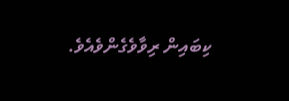ކިބައިން ރިވާވެގެންވެއެވެ.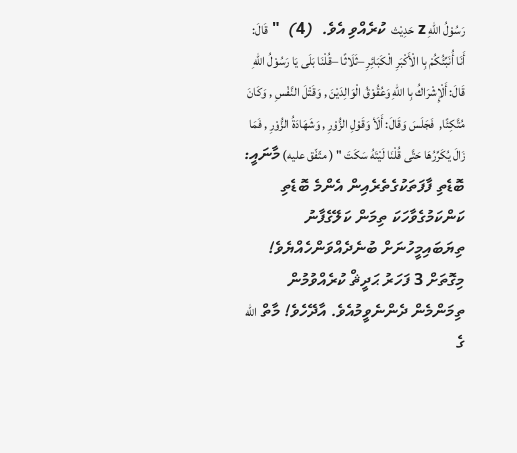رَسُوْلُ اللهِ z حَدِيْث  ކުރެއްވި އެވެ.  (4)  " قَالَ: أَنَا أُنَبِّئُكُمْ بِا الْأَكْبَرِ الْكَبَائِرِ –ثَلَاثًا –قُلْنَا بَلَى يَا رَسُوْلُ اللهِ قَالَ: أَلْإِشْرَاكُ بِا اللهِ وَعُقُوْقُ الْوَالِدَيْنَ , وَقَتْلَ النَّفْسِ , وَكَانَ مُتَّكِئًا,  فَجَلَسَ وَقَالَ: أَلَأ وَقَوْلِ الزُّوْرِ , وَشَهَادَةُ الزُّوْرِ , فَمَا زَالَ يُكَرِّرُهَا حَتَّى قُلْنَا لَيْتَهُ سَكَتَ " ( متّفّق عليه) މާނައީ: ބޮޑެތި ފާފަތަކުގެތެރެއިން އެންމެ ބޮޑެތި ކަންކަމުގެވާހަކަ ތިމަން ކަލޭގެފާނު ތިޔަބައިމީހުނަށް ބުނެދެއްވަންހެއްޔެވެ! މިގޮތަށް 3 ފަހަރު ޙަދީޘް ކުރެއްވުމުން ތިމަންމެން ދެންނެވީމުއެވެ. އާދޭހެވެ! މާތް الله ގެ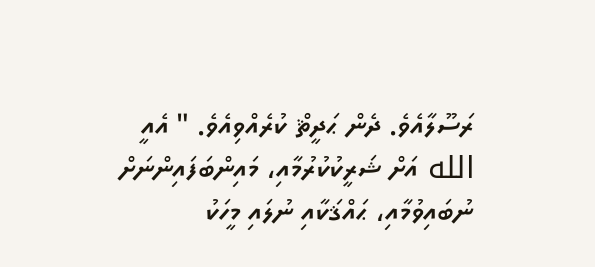ރަސޫލާއެވެ. ދެން ޙަދީޘް ކުރެއްވިއެވެ. " އެއީ الله އަށް ޝަރީކުކުރުމާއި، މައިންބަފައިންނަށް ނުބައިވުމާއި، ޙައްޤަކާއި ނުލައި މީހަކު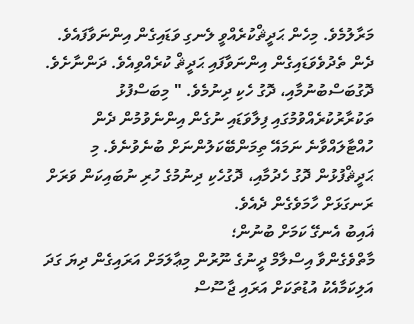މަރާލުމެވެ. މިހެން ޙަދީޘްކުރެއްވީ ލެނގި ވަޑައިގެން އިންނަވާފައެވެ. ދެން ތެދުވެވަޑައިގެން އިންނަވާފައި ޙަދީޘް ކުރެއްވިއެވެ. ދަންނާށެވެ. ދޮގުބަސްބުނުމާއި، ދޮގު ހެކި ދިނުމެވެ. " މިބަސްފުޅު ތަކުރާރުކުރެއްވުމުގައި ފިލާވަޑައި ނުގެން އިންނެވުމުން ދެން ހުއްޓާލައްވާނެ ނަމައޭ ތިމަންބޭކަލުންނަށް ބުނެވުނެވެ. މި ޙަދީޘްފުޅުން ދޮގު ހެދުމާއި، ދޮގުހެކި ދިނުމުގެ ހުރި ނުބައިކަން ވަރަށް ރަނގަޅަށް ހާމަވެގެން ދެއެވެ.
ޣައިބު އެނގޭ ކަމަށް ބުނުން؛
މާތްވެގެންވާ އިސްލާމް ދީނުގެ ނޫރުން މިޢާލަމަށް އަރައިގެން ދިޔަ ގަދަ އަލިކަމާއެކު އުޑުތަކަށް އަރައި ޖާސޫސް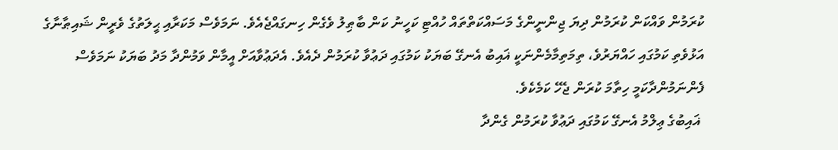ކުރަމުން ވައްކަން ކުރަމުން ދިޔަ ޖިންނީންގެ މަސައްކަތްތައް ހުއްޓި ކަހީނު ކަން ބާޠިލު ވެގެން ހިނގައްޖެއެވެ. ނަމަވެސް މަކަރާއި ޙީލަތުގެ ވެރީން ޝައިޠާނާގެ އަޅުވެތި ކަމުގައި ހައްޔަރުވެ، ތިމަތިމާމެންނަކީ ޣައިބު އެނގޭ ބަޔަކު ކަމުގައި ދަޢުވާ ކުރަމުން ދެއެވެ. އެދަޢުވާއަށް އީމާން ވަމުންދާ މަދު ބަޔަކު ނަމަވެސް ފެންނަމުންދާކަމީ ހިތާމަ ކުރަން ޖެހޭ ކަމެކެވެ.
 ޣައިބުގެ ޢިލްމު އެނގޭ ކަމުގައި ދަޢުވާ ކުރަމުން ގެންދާ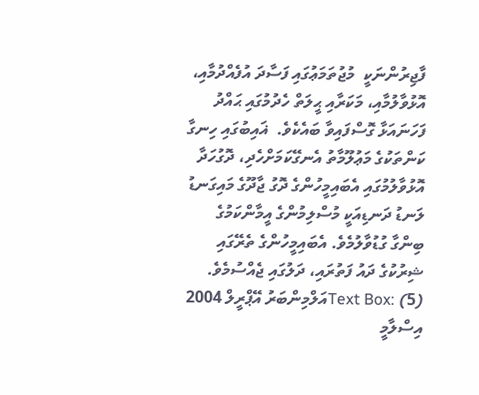ފާޖިރުންނަކީ  މުޖުތަމަޢުގައި ފަސާދަ އުފެއްދުމާއި، އޮޅުވާލުމާއި، މަކަރާއި ޙީލަތް ހެދުމުގައި ޙައްދު ފަހަނައަޅާ ގޮސްފައިވާ ބައެކެވެ.  ޣައިބުގައި ހިނގާ ކަންތަކުގެ މަޢުލޫމާތު އެނގޭކަމަށްހެދި، ދޮގުހަދާ އޮޅުވާލުމުގައި އެބައިމީހުންގެ ދޮގު ޖާދޫގެ މައިގަނޑު ލަނޑު ދަނޑިއަކީ މުސްލިމުންގެ އީމާންކަމުގެ ބިންގާ ގުޑުވާލުމެވެ. އެބައިމީހުންގެ ތެރޭގައި ޝިރުކުގެ ދައު ފަތުރައި، ދަލުގައި ޖެއްސުމެވެ.
Text Box: (5)އަލްމިންބަރު އޭޕްރީލް 2004 އިސްލާމީ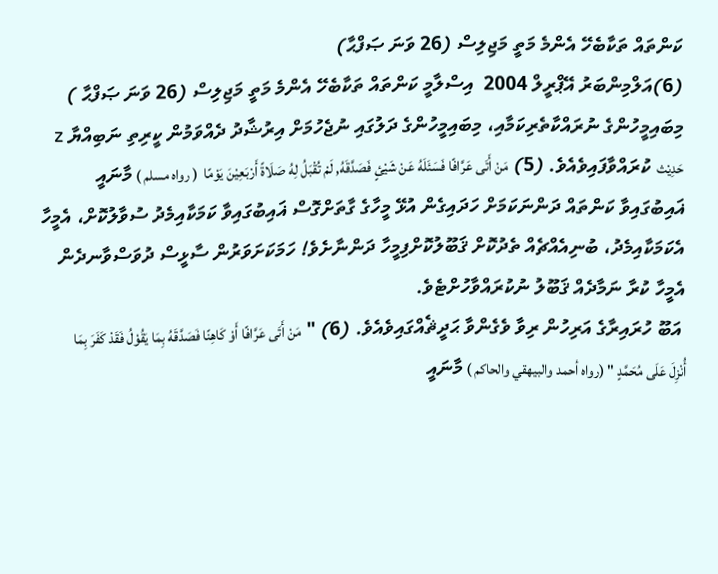ކަންތައް ތަކާބެހޭ އެންމެ މަތީ މަޖިލިސް (26 ވަނަ ޞަފްޙާ)
(6)އަލްމިންބަރު އޭޕްރީލް 2004  އިސްލާމީ ކަންތައް ތަކާބެހޭ އެންމެ މަތީ މަޖިލިސް (26 ވަނަ ޞަފްޙާ )
މިބައިމީހުންގެ ނުރައްކާތެރިކަމާއި، މިބައިމީހުންގެ ދަލުގައި ނުޖެހުމަށް އިރުޝާދު ދެއްވަމުން ކީރިތި ނަބިއްޔާ z حَدِيْث  ކުރައްވާފައިވެއެވެ. (5) مَنْ أَتَى عَرَّافًا فَسَئَلَهُ عَنْ شَيْئٍ فَصَدَّقَهُ, لَمْ تُقْبَلُ لِهُ صَلَاةً أَرْبَعِيْنَ يَوْمًا  ( رواه مسلم ) މާނައީ ޣައިބުގައިވާ ކަންތައް ދަންނަކަމަށް ހަދައިގެން އުޅޭ މީހާގެ ގާތަށްގޮސް ޣައިބުގައިވާ ކަމަކާއިމެދު ސުވާލުކޮށް، އެމީހާ އެކަމަކާއިމެދު، ބުނިއެއްޗެއް ތެދުކޮށް ޤަބޫލުކޮށްފިމީހާ ދަންނާށެވެ! ހަމަކަށަވަރުން ސާޅީސް ދުވަސްވާނދެން އެމީހާ ކުރާ ނަމާދެއް ޤަބޫލު ނުކުރައްވާހުށްޓެވެ.
 އަބޫ ހުރައިރާގެ އަރިހުން ރިވާ ވެގެންވާ ޙަދީޘެއްގައިވެއެވެ. (6) " مَنْ أَتَى عَرَّافًا أَوْ كَاهِنًا فَصَدَّقَهُ بِمَا يَقُوْلُ فَقَدْ كَفَرَ بِمَا أُنْزِلَ عَلَى مُحَمَّدٍ " (رواه أحمد والبيهقي والحاكم ) މާނައީ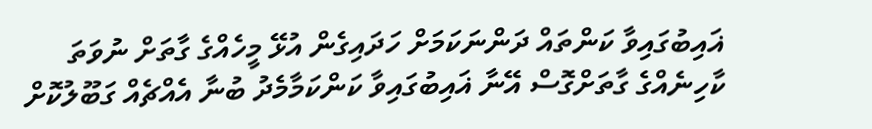ޣައިބުގައިވާ ކަންތައް ދަންނަކަމަށް ހަދައިގެން އުޅޭ މީހެއްގެ ގާތަށް ނުވަތަ ކާހިނެއްގެ ގާތަށްގޮސް އޭނާ ޣައިބުގައިވާ ކަންކަމާމެދު ބުނާ އެއްޗެއް ގަބޫލުކޮށް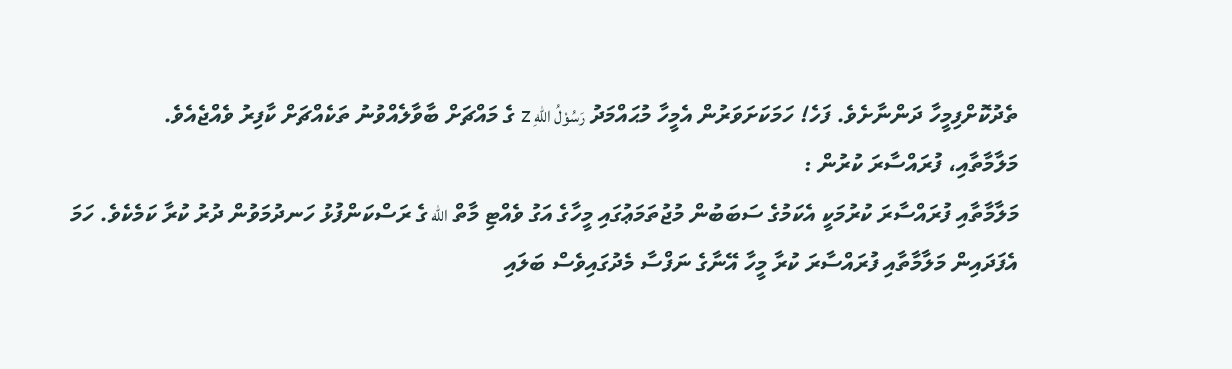ތެދުކޮށްފިމީހާ ދަންނާށެވެ. ފަހެ! ހަމަކަށަވަރުން އެމީހާ މުޙައްމަދު رَسُوْلُ اللهِ z ގެ މައްޗަށް ބާވާލެއްވުނު ތަކެއްޗަށް ކާފިރު ވެއްޖެއެވެ.
މަލާމާތާއި، ފުރައްސާރަ ކުރުން :
މަލާމާތާއި ފުރައްސާރަ ކުރުމަކީ އެކަމުގެ ސަބަބުން މުޖުތަމަޢުގައި މީހާގެ އަގު ވެއްޓި މާތް الله ގެ ރަސްކަންފުޅު ހަނދުމަވުން ދުރު ކުރާ ކަމެކެވެ. ހަމަ އެފަދައިން މަލާމާތާއި ފުރައްސާރަ ކުރާ މީހާ އޭނާގެ ނަފްސާ މެދުގައިވެސް ބަލައި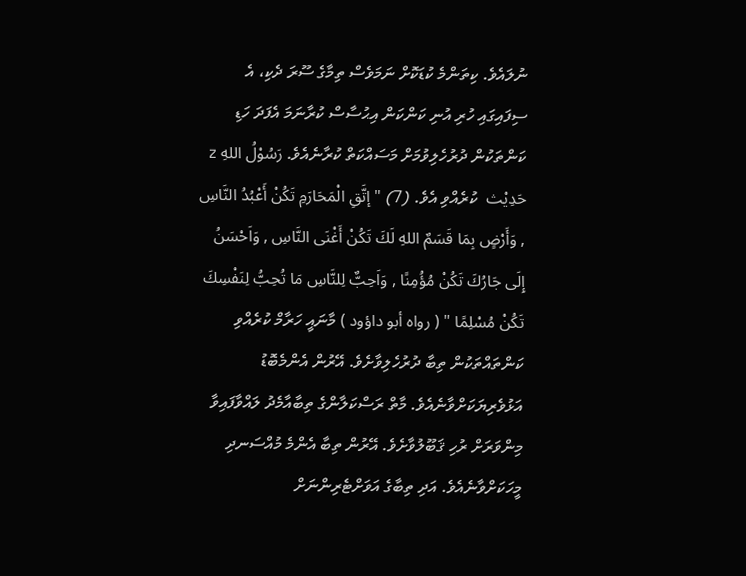ނުލައެވެ. ކިތަންމެ ކުޑަކޮށް ނަމަވެސް ތިމާގެ ސޫރަ ދެކި، އެ ސިފައިގައި ހުރި އުނި ކަންކަން އިޙުސާސް ކުރާނަމަ އެފަދަ ހަޑި ކަންތަކުން ދުރުހެލިވުމަށް މަސައްކަތް ކުރާނެއެވެ. رَسُوْلُ اللهِ z حَدِيْث  ކުރެއްވި އެވެ. (7) " إتَّقِ الْمَحَارَمِ تَكُنْ أَعْبُدُ النَّاسِ , وَأَرْضٍ بِمَا قَسَمٌ اللهِ لَكَ تَكُنْ أَغْنَى النَّاسِ , وَاَحْسَنُ إِلَى جَارُكَ تَكُنْ مُؤُمِنًا , وَاَحِبٌّ لِلنَّاسِ مَا تُحِبُّ لِنَفْسِكَ تَكُنْ مُسْلِمًا " ( رواه أبو داؤود ) މާނައީ ހަރާމް ކުރެއްވި ކަންތައްތަކުން ތިބާ ދުރުހެލިވާށެވެ. އޭރުން އެންމެބޮޑު އަޅުވެރިޔަކަށްވާނެއެވެ. މާތް ރަސްކަލާންގެ ތިބާއާމެދު ލައްވާފައިވާ މިންވަރަށް ރުހި ޤަބޫލުވާށެވެ. އޭރުން ތިބާ އެންމެ މުއްސަނދި މީހަކަށްވާނެއެވެ. އަދި ތިބާގެ އަވަށްޓެރިންނަށް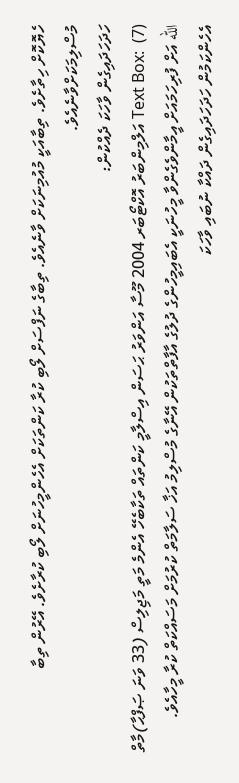ހެޔޮކޮށް ހިތާށެވެ. ތިބާއަކީ މުއުމިނަކަށް ވާނެއެވެ. ތިބާގެ ނަފްސަށް ލޯބި ކުރާ ކަންތަކަށް އެހެންމީހުނަށް ލޯބި ކުރާށެވެ. އޭރުން ތިބާ މުސްލިމަކަށްވާނެއެވެ.
ހަދަހަދައިގެން ވާހަކަ ދެއްކުން:
Text Box:  (7) އަލްމިންބަރު އޮކްޓޯބަރ 2004 މޫސާ އަންވަރު ޙަސަން އިސްލާމީ ކަންތައް ތަކާބެހޭ އެންމެ މަތީ މަޖިލިސް (33 ވަނަ ޞަފްޙާ)މާތް الله އަށް ފުރިހަމައަށް އީމާންވެގެންވާ މީހުނަކީ އެބައިމީހުންގެ ދުލުގެ އާފާތްތަކުން އޭނާގެ މުސްލިމު އަޚާ ސަލާމަތް ކުރުމަށް މަސައްކަތް ކުރާ މީހާއެވެ. އެހެންކަމުން ހަދަހަދައިގެން ދައްކާ ނުބައި ވާހަކަ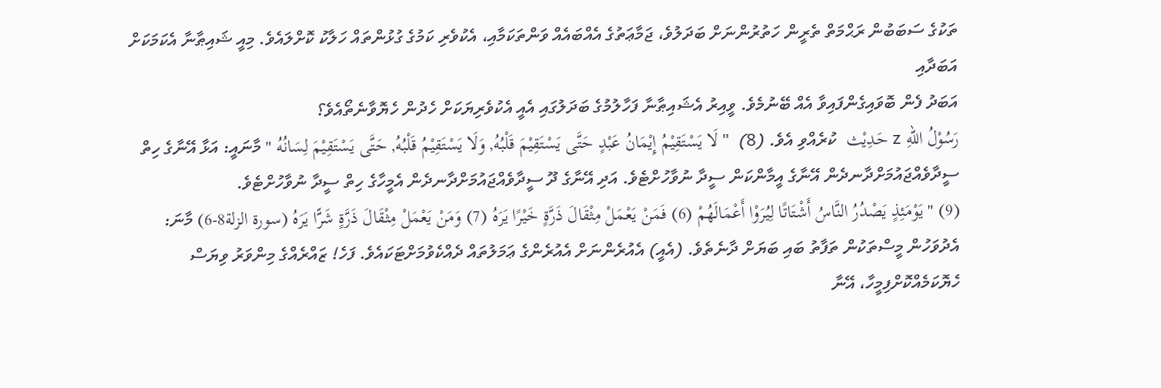ތަކުގެ ސަބަބުން ރަޙްމަތް ތެރީން ހަތުރުންނަށް ބަދަލުވެ، ޖަމާޢަތުގެ އެއްބައެއް ވަންތަކަމާއި، އެކުވެރި ކަމުގެ ގުޅުންތައް ހަލާކު ކޮށްލައެވެ. މިއީ ޝައިޠާނާ އެކަމަކަށް އަބަދާއި
އަބަދު ފެން ބޮވައިގެންފައިވާ އެއް ބޭނުމެވެ. ވީއިރު އެޝައިޠާނާ ފަހާލުމުގެ ބަދަލުގައި އެއީ އެކުވެރިޔަކަށް ހެދުން ހެޔޮވާނެތޯއެވެ؟
رَسُوْلُ اللهِ z حَدِيْث  ކުރެއްވި އެވެ. (8)  " لَا يَسْتَقِيْمُ إِيْمَانُ عَبْدٍ حَتَّى يَسْتَقِيْمَ قَلْبُهُ, وَلَا يَسْتَقِيْمُ قَلْبُهُ, حَتَّى يَسْتَقِيْمَ لِسَانُهُ " މާނައީ: އަޅާ އޭނާގެ ހިތް ސީދާވެއްޖައުމަށްދާނދެން އޭނާގެ އީމާންކަން ސީދާ ނުވާހުށްޓެވެ. އަދި އޭނާގެ ދޫ ސީދާވެއްޖައުމަށްދާނދެން އެމީހާގެ ހިތް ސީދާ ނުވާހުށްޓެވެ.
(9) " يَوْمَئِذٍ يَصْدُرُ النَّاسُ أَشْتَاتًا لِيُرَوْا أَعْمَالَهُمْ (6) فَمَنْ يَعْمَلْ مِثْقَالَ ذَرَّةٍ خَيْرًا يَرَهُ (7) وَمَنْ يَعْمَلْ مِثْقَالَ ذَرَّةٍ شَرًّا يَرَهُ (سورة الزلة8-6) މާނަ: އެދުވަހުން މީސްތަކުން ތަފާތު ބައި ބަޔަށް ދާނެތެވެ. (އެއީ) އެއުރެންނަށް އެއުރެންގެ ޢަމަލުތައް ދެއްކެވުމަށްޓަކައެވެ. ފަހެ! ޒައްރެއްގެ މިންވަރު ވިޔަސް ހެޔޮކަމެއްކޮށްފިމީހާ، އޭނާ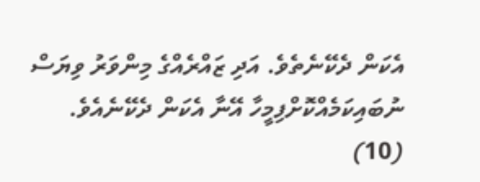އެކަން ދެކޭނެތެވެ. އަދި ޒައްރެއްގެ މިންވަރު ވިޔަސް ނުބައިކަމެއްކޮށްފިމީހާ އޭނާ އެކަން ދެކޭނެއެވެ.
(10)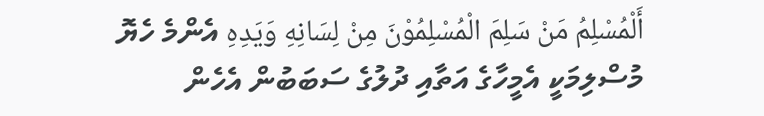أَلْمُسْلِمُ مَنْ سَلِمَ الْمُسْلِمُوْنَ مِنْ لِسَانِهِ وَيَدِهِ އެންމެ ހެޔޮ މުސްލިމަކީ އެމީހާގެ އަތާއި ދުލުގެ ސަބަބުން އެހެން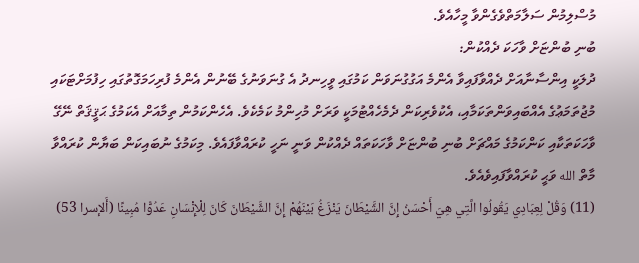މުސްލިމުން ސަލާމަތްވެގެންވާ މީހާއެވެ.
ބުނި ބުންޏަށް ވާހަކަ ދެއްކުން:
ދުލަކީ އިންސާނާއަށް ދެއްވާފައިވާ އެންމެ އަގުގުނަވަން ކަމުގައި ވީހިނދު އެ ގުނަވަނުގެ ބޭނުން އެންމެ ފުރިހަމަގޮތުގައި ހިފުމަށްޓަކައި މުޖުތަމަޢުގެ އެއްބައިވަންތަކަމާއި، އެކުވެރިކަން ދެމެހެއްޓުމަކީ ވަރަށް މުހިންމު ކަމެކެވެ. އެހެންކަމުން ތިމާއަށް އެކަމުގެ ޙަޤީޤަތް ނޭގޭ ވާހަކަތަކާއި ކަންކަމުގެ މައްޗަށް ބުނި ބުންޏަށް ވާހަކަތައް ދެއްކުން ވަނީ ނަހީ ކުރައްވާފައެވެ. މިކަމުގެ ނުބައިކަން ބަޔާން ކުރައްވާ މާތް الله ވަޙީ ކުރައްވާފައިވެއެވެ.
(11) وَقُلْ لِعِبَادِي يَقُولُوا الَّتِي هِيَ أَحْسَنُ إِنَّ الشَّيْطَانَ يَنْزَغُ بَيْنَهُمْ إِنَّ الشَّيْطَانَ كَانَ لِلْإِنْسَانِ عَدُوًّا مُبِينًا (أَلإسرا 53)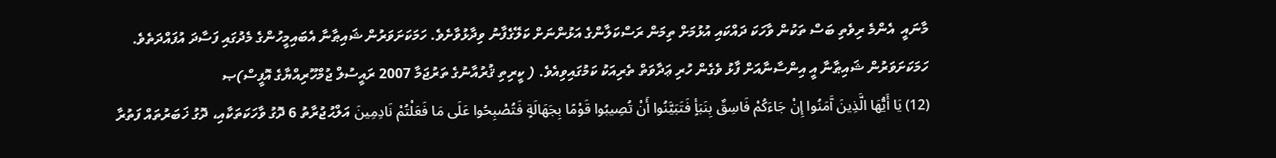މާނައީ  އެންމެ ރިވެތި ބަސް ތަކުން ވާހަކަ ދައްކައި އުޅުމަށް ތިމަން ރަސްކަލާންގެ އަޅުންނަށް ކަލޭގެފާނު ވިދާޅުވާށެވެ. ހަމަކަށަވަރުން ޝައިޠާނާ އެބައިމީހުންގެ މެދުގައި ފަސާދަ އުފައްދަތެވެ. ހަމަކަށަވަރުން ޝައިޠާނާ އީ އިންސާނާއަށް ފާޅު ވެގެން ހުރި ޢަދާވަތް ތެރިއަކު ކަމުގައިވިއެވެ. ( ކީރިތި ޤުރުއާނުގެ ތަރުޖަމާ 2007 ރައީސުލް ޖުމްހޫރިއްޔާގެ އޮފީސް)ޞ
(12) يَا أَيُّهَا الَّذِينَ آَمَنُوا إِنْ جَاءَكُمْ فَاسِقٌ بِنَبَأٍ فَتَبَيَّنُوا أَنْ تُصِيبُوا قَوْمًا بِجَهَالَةٍ فَتُصْبِحُوا عَلَى مَا فَعَلْتُمْ نَادِمِينَ އަލްޙުޖުރާތު 6 ދޮގު ވާހަކަތަކާއި، ދޮގު ޚަބަރުތައް ފަތުރާ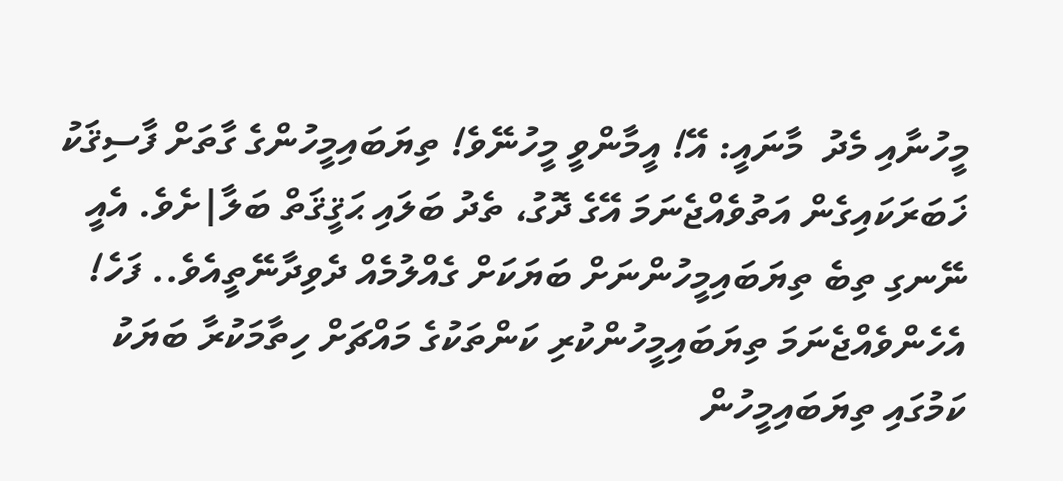މީހުނާއި މެދު  މާނައީ: އޭ! އީމާންވީ މީހުނޭވެ! ތިޔަބައިމީހުންގެ ގާތަށް ފާސިޤަކު ޚަބަރަކައިގެން އަތުވެއްޖެނަމަ އޭގެ ދޮގު، ތެދު ބަލައި ޙަޤީޤަތް ބަލާ|ށެވެ. އެއީ ނޭނގި ތިބެ ތިޔަބައިމީހުންނަށް ބަޔަކަށް ގެއްލުމެއް ދެވިދާނޭތީއެވެ.. ފަހެ! އެހެންވެއްޖެނަމަ ތިޔަބައިމީހުންކުރި ކަންތަކުގެ މައްޗަށް ހިތާމަކުރާ ބަޔަކު ކަމުގައި ތިޔަބައިމީހުން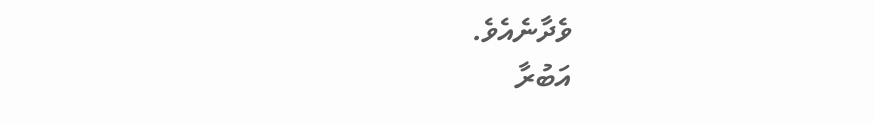ވެދާނެއެވެ.
އަބުރާ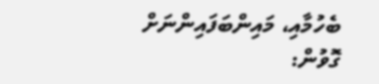ބެހުމާއި، މައިންބަފައިންނަށް ގޮވުން: